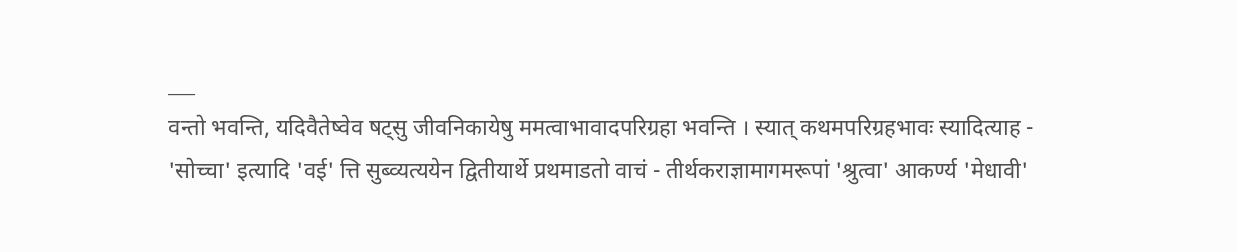___
वन्तो भवन्ति, यदिवैतेष्वेव षट्सु जीवनिकायेषु ममत्वाभावादपरिग्रहा भवन्ति । स्यात् कथमपरिग्रहभावः स्यादित्याह - 'सोच्चा' इत्यादि 'वई' त्ति सुब्व्यत्ययेन द्वितीयार्थे प्रथमाडतो वाचं - तीर्थकराज्ञामागमरूपां 'श्रुत्वा' आकर्ण्य 'मेधावी'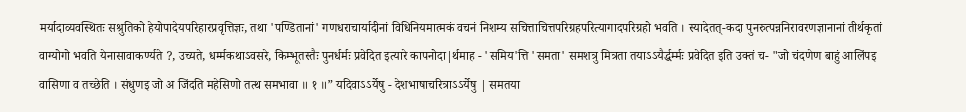मर्यादाव्यवस्थितः सश्रुतिको हेयोपादेयपरिहारप्रवृत्तिज्ञः, तथा 'पण्डितानां' गणधराचार्यादीनां विधिनियमात्मकं वचनं निशम्य सचित्ताचित्तपरिग्रहपरित्यागादपरिग्रहो भवति । स्यादेतत्-कदा पुनरुत्पन्ननिरावरणज्ञानानां तीर्थकृतां वाग्योगो भवति येनासावाकर्ण्यते ?, उच्यते, धर्म्मकथाऽवसरे, किम्भूतस्तैः पुनर्धर्मः प्रवेदित इत्यारे कापनोदा|र्थमाह - 'समिय'त्ति 'समता' समशत्रु मित्रता तयाऽऽयैर्द्धर्म्मः प्रवेदित इति उक्तं च- "जो चंदणेण बाहुं आलिंपइ वासिणा व तच्छेति । संधुणइ जो अ जिंदति महेसिणो तत्थ समभावा ॥ १ ॥” यदिवाऽऽर्येषु - देशभाषाचरित्राऽऽर्येषु | समतया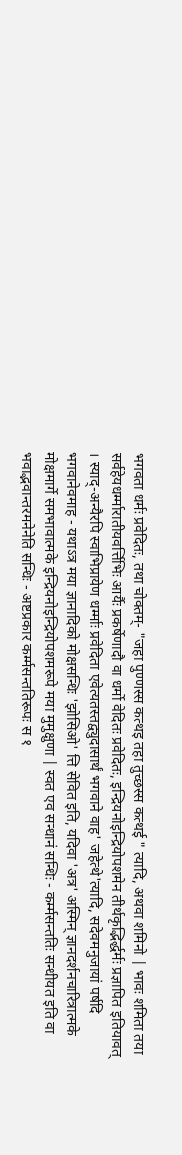भगवता धर्मः प्रवेदितः, तथा चोक्तम्- "जहा पुण्णस्स कत्थइ तहा तुच्छस्स कत्थई " त्यादि, अथवा शमिनो | भावः शमिता तया सर्वहेयधर्म्मारातीयवर्त्तिभिः आर्यैः प्रकर्षेणादौ वा धर्मो वेदितः प्रवेदितः, इन्द्रियनोइन्द्रियोपशमेन तीर्थकृद्भिर्द्धर्मः प्रज्ञापित इतियावत् । स्याद्-अन्यैरपि स्वाभिप्रायेण धर्म्माः प्रवेदिता एवेत्यतस्तद्व्युदासार्थं भगवाने वाह' जहेत्थे'त्यादि, सदेवमनुजायां पर्षदि भगवानेवमाह - यथाऽत्र मया ज्ञानादिको मोक्षसन्धिः 'झोसिओ' त्ति सेवित इति, यदिवा 'अत्र' अस्मिन् ज्ञानदर्शनचारित्रात्मके मोक्षमार्गे समभावात्मके इन्द्रियनोइन्द्रियोपशमरूपे मया मुमुक्षुणा | स्वत एव सन्धानं सन्धिः - कर्म्मसन्ततिः सन्धीयत इति वा भवाद्भवान्तरमनेनेति सन्धिः - अष्टप्रकार कर्म्मसन्ततिरूपः स १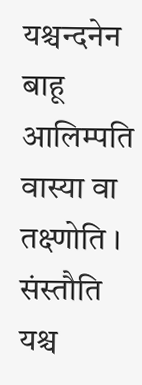यश्चन्दनेन बाहू आलिम्पति वास्या वा तक्ष्णोति । संस्तौति यश्च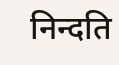निन्दति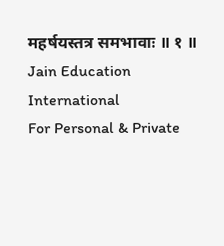महर्षयस्तत्र समभावाः ॥ १ ॥
Jain Education International
For Personal & Private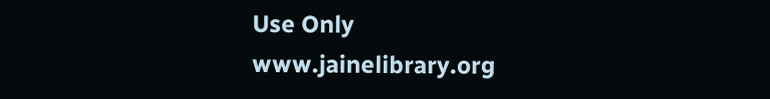Use Only
www.jainelibrary.org